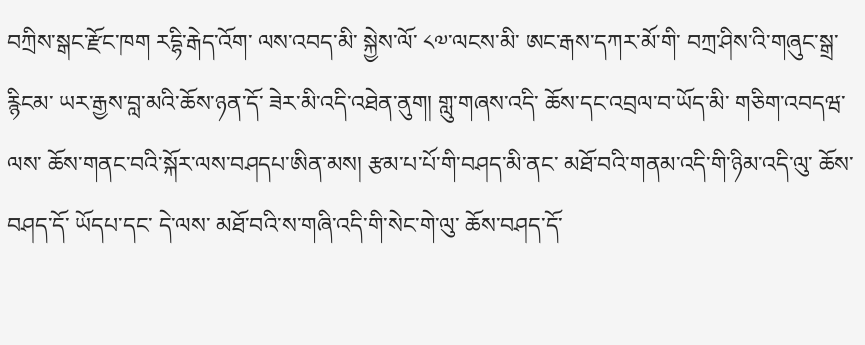བཀྲིས་སྒང་རྫོང་ཁག རདྷི་རྒེད་འོག་ ལས་འབད་མི་ སྐྱེས་ལོ་ ༨༧་ལངས་མི་ ཨང་རྒས་དཀར་མོ་གི་ བཀྲ་ཤིས་འི་གཞུང་སྒྲ་རྙིངམ་ ཡར་རྒྱས་བླ་མའི་ཆོས་ཉན་དོ་ ཟེར་མི་འདི་འཐེན་ནུག། གླུ་གཞས་འདི་ ཆོས་དང་འབྲལ་བ་ཡོད་མི་ གཅིག་འབདཝ་ལས་ ཆོས་གནང་བའི་སྐོར་ལས་བཤདཔ་ཨིན་མས། རྩམ་པ་པོ་གི་བཤད་མི་ནང་ མཐོ་བའི་གནམ་འདི་གི་ཉིམ་འདི་ལུ་ ཆོས་བཤད་དོ་ ཡོདཔ་དང་ དེ་ལས་ མཐོ་བའི་ས་གཞི་འདི་གི་སེང་གེ་ལུ་ ཆོས་བཤད་དོ་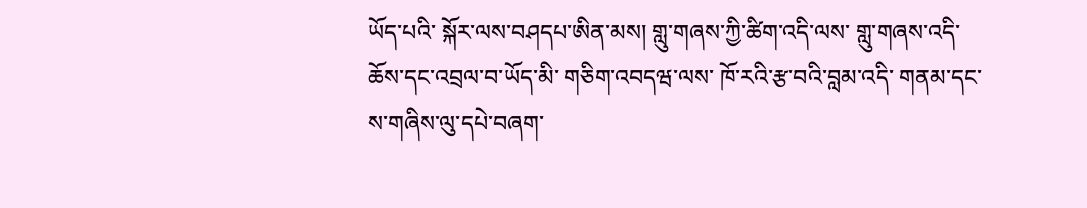ཡོད་པའི་ སྐོར་ལས་བཤདཔ་ཨིན་མས། གླུ་གཞས་ཀྱི་ཚིག་འདི་ལས་ གླུ་གཞས་འདི་ ཆོས་དང་འབྲལ་བ་ཡོད་མི་ གཅིག་འབདཝ་ལས་ ཁོ་རའི་རྩ་བའི་བླམ་འདི་ གནམ་དང་ས་གཞིས་ལུ་དཔེ་བཞག་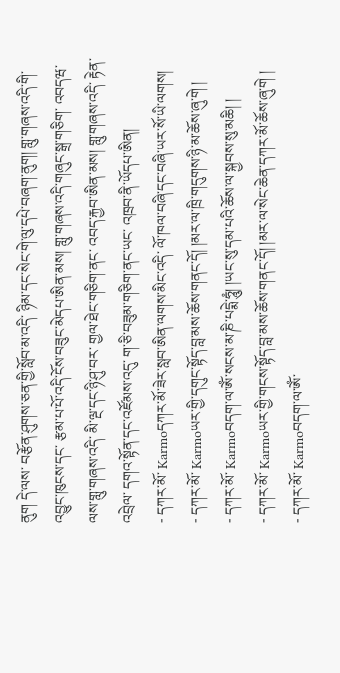ནུག དེ་ལས་ བརྩོན་ཤུགས་ཅན་གྱི་སློབ་མ་འདི་ ཉིམ་དང་སེང་གེ་ལུ་དཔེ་བཞག་ནུག། གླུ་གཞས་འདི་གི་ འབྱུང་ཁུངས་དང་ རྩམ་པ་པོ་འདི་ངོས་བཟུང་མེདཔ་ཨིན་མས། གླུ་གཞས་འདི་གཞུང་སྒྲ་གཅིག་ འབདཝ་ལས་གླུ་གཞས་འདི་ མི་ལྔ་དང་ཉི་ཤུ་བར་ གྱལ་ཐེང་གཅིག་ནང་ འབད་རྐྱབ་ཨིན་མས། གླུ་གཞས་འདི་ རྟེན་འབྲེལ་ དགའ་སྟོན་དང་འཛོམས་འདུ་ ག་ཅི་བཟུམ་གཅིག་ནང་ཡང་ འཁྲབ་ནི་ཡོདཔ་ཨིན།
- དཀར་མོ་ Karmoདཀར་མོ་ཟེར་སླབ་ཨིན་ལགས་མིང་འདི་ ལོ་ཁལ་བཞི་དང་བཞི་ཡར་སོ་ཡི་ལགས།
- དཀར་མོ་ Karmoཡར་གྱི་དགུང་སྟོད་བླ་མས་ཆོས་གནང་དོ། །མར་ལ་ཁྲི་གདུགས་ཉི་མ་ཆོས་ཞུ་གེ །
- དཀར་མོ་ Karmoབདག་ལ་ཨོཾ་སངས་མ་ཎི་པདྨེ་ཧཱུཾ། །ཡང་སུ་དམ་པའི་ཆོས་ལ་སྐྱབས་སུ་མཆི། །
- དཀར་མོ་ Karmoཡར་གྱི་གངས་སྟོད་བླ་མས་ཆོས་གནང་དོ། །མར་ལ་སེང་ཆེན་དཀར་མོ་ཆོས་ཞུ་གེ །
- དཀར་མོ་ Karmoབདག་ལ་ཨོཾ་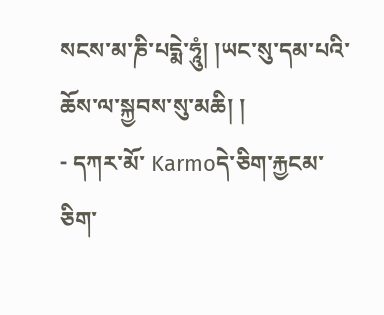སངས་མ་ཎི་པདྨེ་ཧཱུཾ། །ཡང་སུ་དམ་པའི་ཆོས་ལ་སྐྱབས་སུ་མཆི། །
- དཀར་མོ་ Karmoདེ་ཅིག་རྐྱངམ་ཅིག་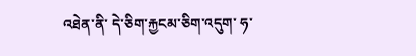འཐེན་ནི་ དེ་ཅིག་རྐྱངམ་ཅིག་འདུག་ ཧ་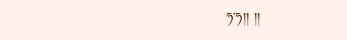ཧ་ཧ།། །།